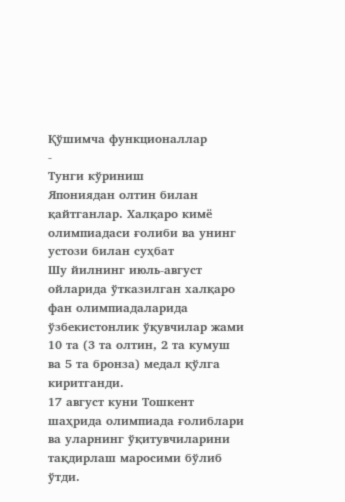Қўшимча функционаллар
-
Тунги кўриниш
Япониядан олтин билан қайтганлар. Халқаро кимё олимпиадаси ғолиби ва унинг устози билан суҳбат
Шу йилнинг июль-август ойларида ўтказилган халқаро фан олимпиадаларида ўзбекистонлик ўқувчилар жами 10 та (3 та олтин, 2 та кумуш ва 5 та бронза) медал қўлга киритганди.
17 август куни Тошкент шаҳрида олимпиада ғолиблари ва уларнинг ўқитувчиларини тақдирлаш маросими бўлиб ўтди.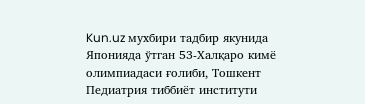Kun.uz мухбири тадбир якунида Японияда ўтган 53-Халқаро кимё олимпиадаси ғолиби, Тошкент Педиатрия тиббиёт институти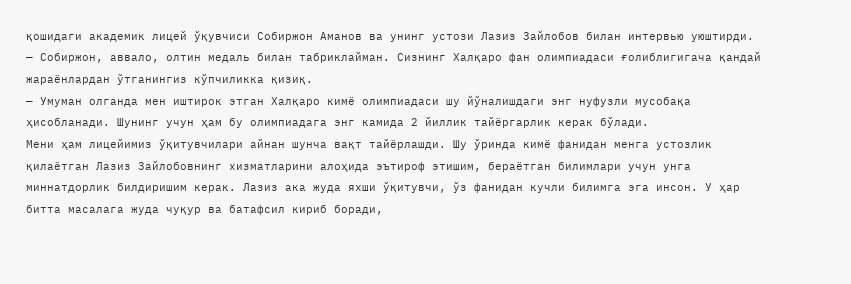қошидаги академик лицей ўқувчиси Собиржон Аманов ва унинг устози Лазиз Зайлобов билан интервью уюштирди.
— Собиржон, аввало, олтин медаль билан табриклайман. Сизнинг Халқаро фан олимпиадаси ғолиблигигача қандай жараёнлардан ўтганингиз кўпчиликка қизиқ.
— Умуман олганда мен иштирок этган Халқаро кимё олимпиадаси шу йўналишдаги энг нуфузли мусобақа ҳисобланади. Шунинг учун ҳам бу олимпиадага энг камида 2 йиллик тайёргарлик керак бўлади.
Мени ҳам лицейимиз ўқитувчилари айнан шунча вақт тайёрлашди. Шу ўринда кимё фанидан менга устозлик қилаётган Лазиз Зайлобовнинг хизматларини алоҳида эътироф этишим, бераётган билимлари учун унга миннатдорлик билдиришим керак. Лазиз ака жуда яхши ўқитувчи, ўз фанидан кучли билимга эга инсон. У ҳар битта масалага жуда чуқур ва батафсил кириб боради,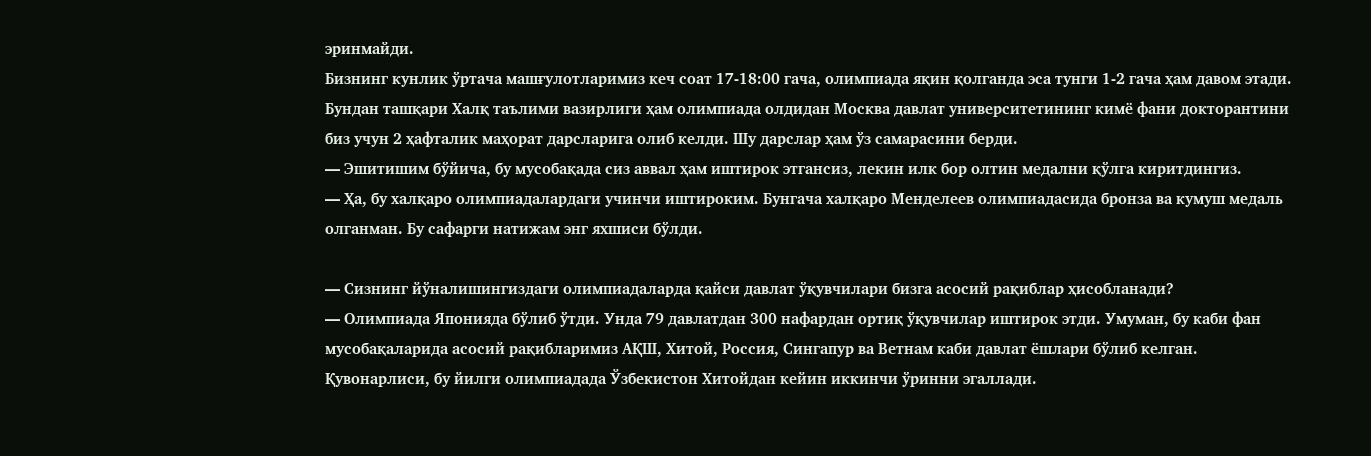эринмайди.
Бизнинг кунлик ўртача машғулотларимиз кеч соат 17-18:00 гача, олимпиада яқин қолганда эса тунги 1-2 гача ҳам давом этади.
Бундан ташқари Халқ таълими вазирлиги ҳам олимпиада олдидан Москва давлат университетининг кимё фани докторантини биз учун 2 ҳафталик маҳорат дарсларига олиб келди. Шу дарслар ҳам ўз самарасини берди.
— Эшитишим бўйича, бу мусобақада сиз аввал ҳам иштирок этгансиз, лекин илк бор олтин медални қўлга киритдингиз.
— Ҳа, бу халқаро олимпиадалардаги учинчи иштироким. Бунгача халқаро Менделеев олимпиадасида бронза ва кумуш медаль олганман. Бу сафарги натижам энг яхшиси бўлди.

— Сизнинг йўналишингиздаги олимпиадаларда қайси давлат ўқувчилари бизга асосий рақиблар ҳисобланади?
— Олимпиада Японияда бўлиб ўтди. Унда 79 давлатдан 300 нафардан ортиқ ўқувчилар иштирок этди. Умуман, бу каби фан мусобақаларида асосий рақибларимиз АҚШ, Хитой, Россия, Сингапур ва Ветнам каби давлат ёшлари бўлиб келган.
Қувонарлиси, бу йилги олимпиадада Ўзбекистон Хитойдан кейин иккинчи ўринни эгаллади.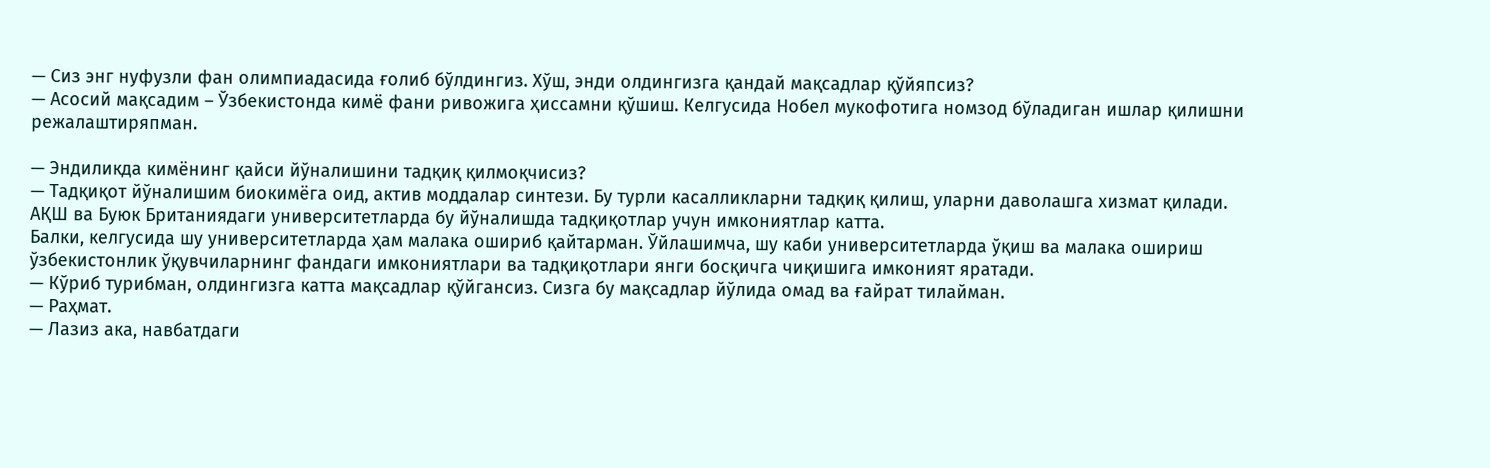— Сиз энг нуфузли фан олимпиадасида ғолиб бўлдингиз. Хўш, энди олдингизга қандай мақсадлар қўйяпсиз?
— Асосий мақсадим – Ўзбекистонда кимё фани ривожига ҳиссамни қўшиш. Келгусида Нобел мукофотига номзод бўладиган ишлар қилишни режалаштиряпман.

— Эндиликда кимёнинг қайси йўналишини тадқиқ қилмоқчисиз?
— Тадқиқот йўналишим биокимёга оид, актив моддалар синтези. Бу турли касалликларни тадқиқ қилиш, уларни даволашга хизмат қилади.
АҚШ ва Буюк Британиядаги университетларда бу йўналишда тадқиқотлар учун имкониятлар катта.
Балки, келгусида шу университетларда ҳам малака ошириб қайтарман. Ўйлашимча, шу каби университетларда ўқиш ва малака ошириш ўзбекистонлик ўқувчиларнинг фандаги имкониятлари ва тадқиқотлари янги босқичга чиқишига имконият яратади.
— Кўриб турибман, олдингизга катта мақсадлар қўйгансиз. Сизга бу мақсадлар йўлида омад ва ғайрат тилайман.
— Раҳмат.
— Лазиз ака, навбатдаги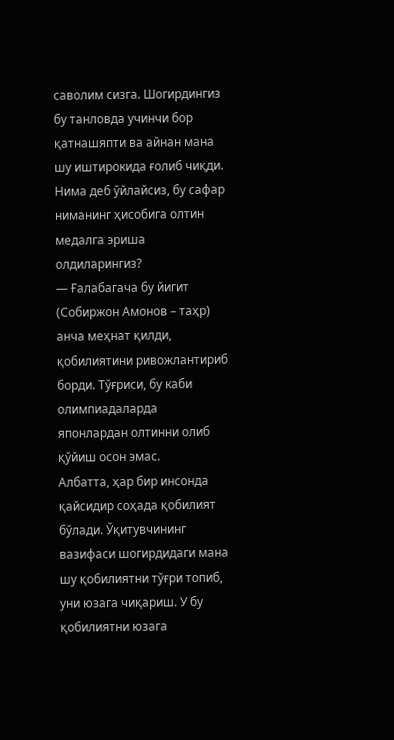саволим сизга. Шогирдингиз бу танловда учинчи бор қатнашяпти ва айнан мана шу иштирокида ғолиб чиқди. Нима деб ўйлайсиз, бу сафар ниманинг ҳисобига олтин медалга эриша олдиларингиз?
— Ғалабагача бу йигит (Собиржон Амонов – таҳр) анча меҳнат қилди, қобилиятини ривожлантириб борди. Тўғриси, бу каби олимпиадаларда японлардан олтинни олиб қўйиш осон эмас.
Албатта, ҳар бир инсонда қайсидир соҳада қобилият бўлади. Ўқитувчининг вазифаси шогирдидаги мана шу қобилиятни тўғри топиб, уни юзага чиқариш. У бу қобилиятни юзага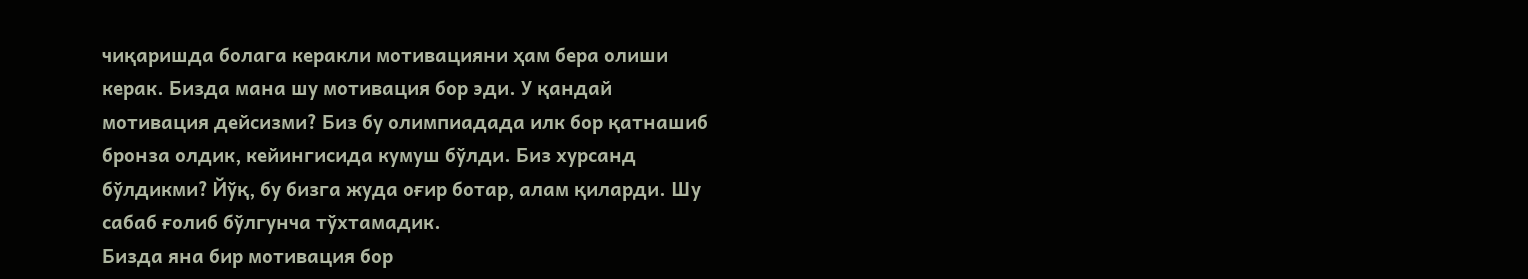чиқаришда болага керакли мотивацияни ҳам бера олиши керак. Бизда мана шу мотивация бор эди. У қандай мотивация дейсизми? Биз бу олимпиадада илк бор қатнашиб бронза олдик, кейингисида кумуш бўлди. Биз хурсанд бўлдикми? Йўқ, бу бизга жуда оғир ботар, алам қиларди. Шу сабаб ғолиб бўлгунча тўхтамадик.
Бизда яна бир мотивация бор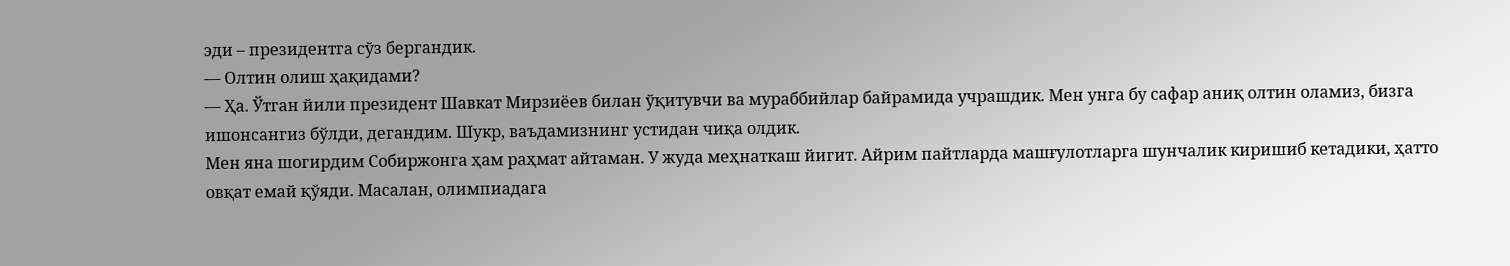эди – президентга сўз бергандик.
— Олтин олиш ҳақидами?
— Ҳа. Ўтган йили президент Шавкат Мирзиёев билан ўқитувчи ва мураббийлар байрамида учрашдик. Мен унга бу сафар аниқ олтин оламиз, бизга ишонсангиз бўлди, дегандим. Шукр, ваъдамизнинг устидан чиқа олдик.
Мен яна шогирдим Собиржонга ҳам раҳмат айтаман. У жуда меҳнаткаш йигит. Айрим пайтларда машғулотларга шунчалик киришиб кетадики, ҳатто овқат емай қўяди. Масалан, олимпиадага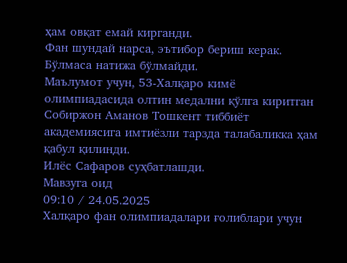ҳам овқат емай кирганди.
Фан шундай нарса, эътибор бериш керак. Бўлмаса натижа бўлмайди.
Маълумот учун, 53-Халқаро кимё олимпиадасида олтин медални қўлга киритган Собиржон Аманов Тошкент тиббиёт академиясига имтиёзли тарзда талабаликка ҳам қабул қилинди.
Илёс Сафаров суҳбатлашди.
Мавзуга оид
09:10 / 24.05.2025
Халқаро фан олимпиадалари ғолиблари учун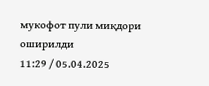мукофот пули миқдори оширилди
11:29 / 05.04.2025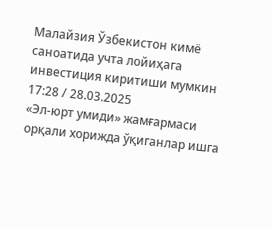Малайзия Ўзбекистон кимё саноатида учта лойиҳага инвестиция киритиши мумкин
17:28 / 28.03.2025
«Эл-юрт умиди» жамғармаси орқали хорижда ўқиганлар ишга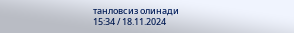танловсиз олинади
15:34 / 18.11.2024